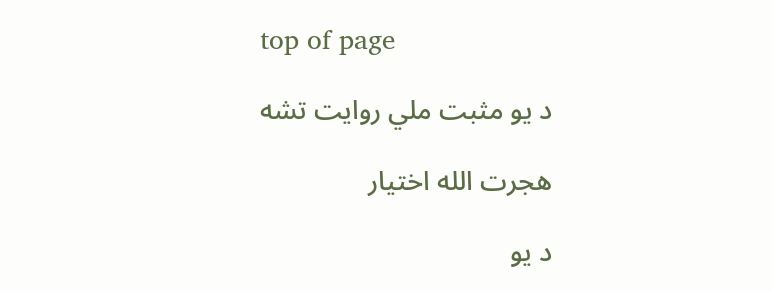top of page

د يو مثبت ملي روايت تشه

هجرت الله اختيار

د يو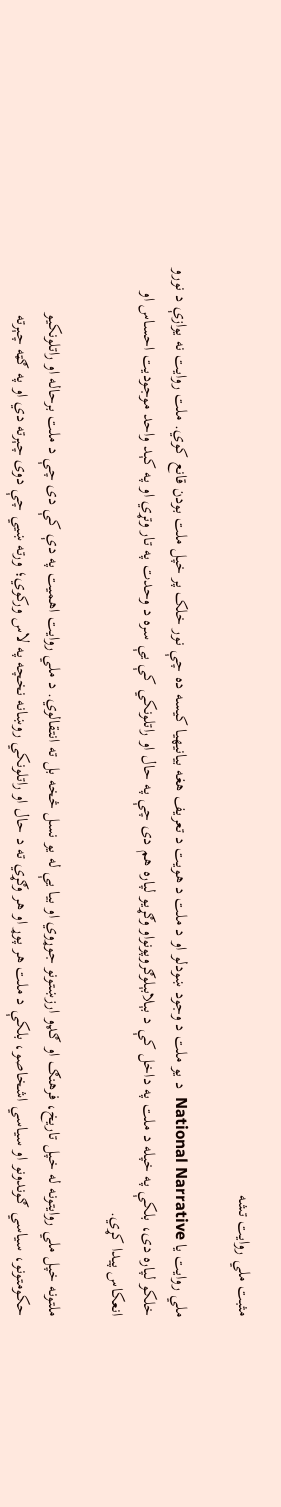مثبت ملي روايت تشه

ملي روايت یا National Narrative  د یو ملت د وجود ښودلو او د ملت د هویت د تعریف هغه بیانيهیا کیسه ده چې نور خلک پر خپل ملت بودن قانع کوي. ملت روايت نه یوازې د نورو خلکو لپاره دی، بلکې په خپله د ملت په داخل کې د بېلابېلوګروپونواو وګړيو لپاره هم دی چې په حال او راتلونکي کې یې سره د وحدت په تار وتړي او په کېد واحد موجودیت احساس او انعکاس پیدا کړي.

ملتونه خپل ملي روايتونه له خپل تاریخ، فرهنګ او ګډو ارزښتونو جوړوي او بیا یې له يو نسل څخه بل ته انتقالوي. د ملي روايت اهمیت په دې کې دی چې د ملت برحاله او راتلونکيو حکومتونو، سیاسي ګوندونو او سیاسي اشخاصو، بلکې د ملت هر پوړ او هر وګړي ته د حال او راتلونکي روښانه نخچه په لاس ورکوي؛ ورته ښيي چې دوی چېرته دي او په ګټه چېرته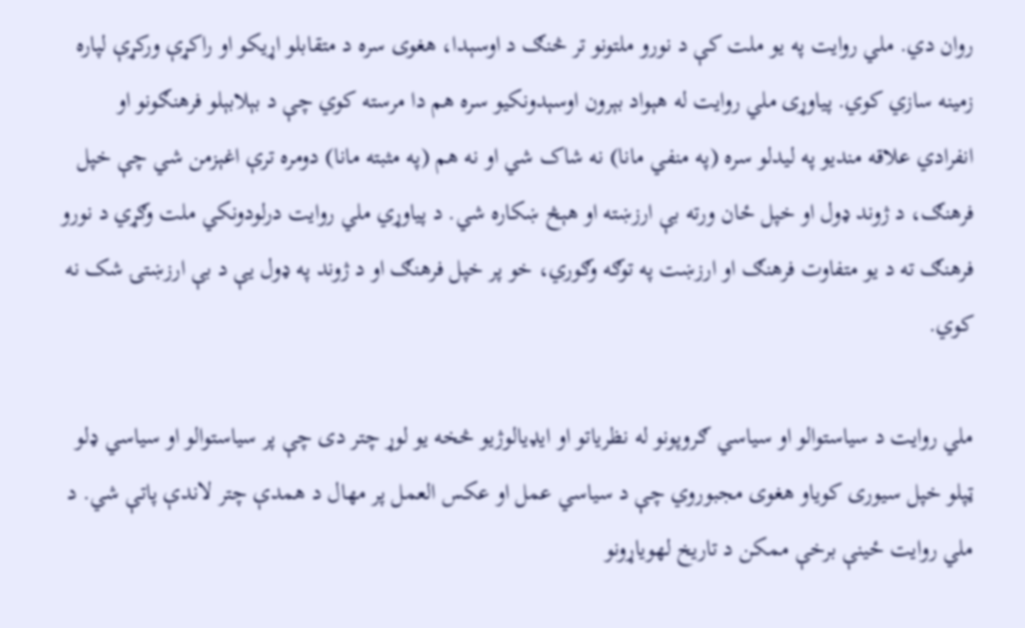روان دي. ملي روايت په يو ملت کې د نورو ملتونو تر څنګ د اوسېدا، هغوی سره د متقابلو اړيکو او راکړې ورکړې لپاره زمينه سازي کوي. پياوړی ملي روايت له هېواد بېرون اوسېدونکيو سره هم دا مرسته کوي چې د بېلابېلو فرهنګونو او انفرادي علاقه منديو په ليدلو سره (په منفي مانا) نه شاک شي او نه هم (په مثبته مانا) دومره ترې اغېزمن شي چې خپل فرهنګ، د ژوند ډول او خپل ځان ورته بې ارزښته او هېڅ ښکاره شي. د پياوړي ملي روايت درلودونکي ملت وګړي د نورو فرهنګ ته د يو متفاوت فرهنګ او ارزښت په توګه وګوري، خو پر خپل فرهنګ او د ژوند په ډول یې د بې ارزښتۍ شک نه کوي.

ملي روايت د سیاستوالو او سیاسي ګروپونو له نظریاتو او ایډیالوژیو څخه یو لوړ چتر دی چې پر سیاستوالو او سیاسي ډلو ټپلو خپل سیوری کوياو هغوی مجبوروي چې د سیاسي عمل او عکس العمل پر مهال د همدې چتر لاندې پاتې شي. د ملي روايت ځینې برخې ممکن د تاریخ لهویاړونو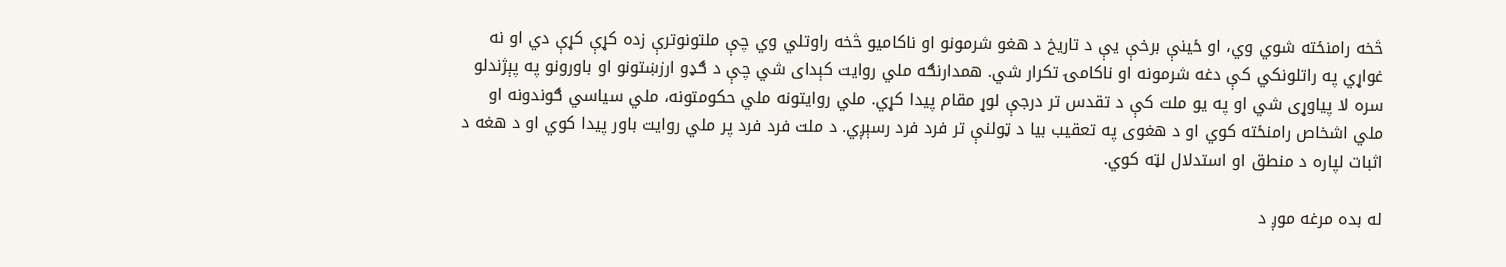څخه رامنځته شوي وي، او ځینې برخې یې د تاریخ د هغو شرمونو او ناکامیو څخه راوتلي وي چې ملتونوترې زده کړې کړې دي او نه غواړي په راتلونکي کې دغه شرمونه او ناکامۍ تکرار شي. همدارنګه ملي روايت کېدای شي چې د ګډو ارزښتونو او باورونو په پېژندلو سره لا پياوړی شي او په يو ملت کې د تقدس تر درجې لوړ مقام پیدا کړي. ملي روايتونه ملي حکومتونه، ملي سياسي ګوندونه او ملي اشخاص رامنځته کوي او د هغوی په تعقیب بيا د ټولنې تر فرد فرد رسېږي. د ملت فرد فرد پر ملي روايت باور پیدا کوي او د هغه د اثبات لپاره د منطق او استدلال لټه کوي.

له بده مرغه موږ د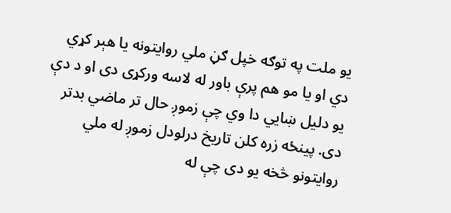يو ملت په توګه خپل ګڼ ملي روايتونه يا هېر کړي دي او يا مو هم پرې باور له لاسه ورکړی دی او د دې يو دليل ښايي دا وي‌ چې زموږ حال تر ماضي بدتر دی. پينځه زره کلن تاريخ درلودل زموږ له ملي روايتونو څخه يو دی چې له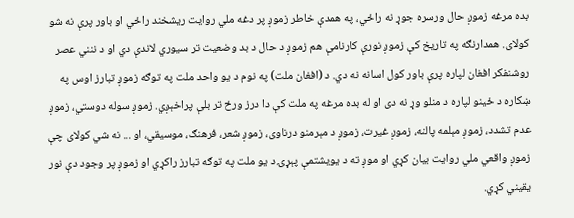بده مرغه زموږ حال ورسره جوړ نه راځي، په همدې خاطر زموږ پر دغه ملي روايت ريشخند راځي او باور پرې نه شو کولای. همدارنګه په تاریخ کې زموږ نورې کارنامې هم زموږ د حال د بد وضعيت تر سيوري لاندې دي او د ننني عصر روشنفکر افغان لپاره پرې باور کول اسانه نه دي. د (افغان ملت) په نوم د يو واحد ملت په توګه زموږ تبارز اوس په ښکاره د ځینو لپاره د منلو وړ نه دی او له بده مرغه په ملت کې دا درز ورځ تر بلې پراخېږي. زموږ سوله دوستي، زموږ عدم تشدد، زموږ مېلمه پالنه، زموږ غيرت، زموږ د مېرمنو درناوی، زموږ شعر، فرهنګ، موسيقي، او ... نه شي کولای چې زموږ واقعي ملي روايت بيان کړي او موږ ته د يويشتمې پېړۍ د يو ملت په توګه تبارز راکړي او زموږ پر وجود دې نور یقيني کړي.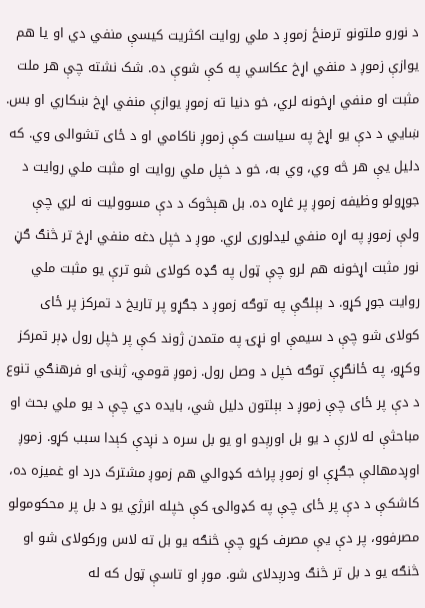د نورو ملتونو ترمنځ زموږ د ملي روايت اکثريت کيسې منفي دي او يا هم یوازې زموږ د منفي اړخ عکاسي په کې شوې ده. شک نشته چې هر ملت مثبت او منفي اړخونه لري، خو دنيا ته زموږ يوازې منفي اړخ ښکاري او بس. ښايي د دې یو اړخ په سیاست کې زموږ ناکامي او د ځای تشوالی وي. که دليل یې هر څه وي، وي به، خو د خپل ملي روايت او مثبت ملي روايت د جوړولو وظيفه زموږ پر غاړه ده. بل هېڅوک د دې مسووليت نه لري چې ولې زموږ په اړه منفي ليدلوری لري. موږ د خپل دغه منفي اړخ تر څنګ ګڼ نور مثبت اړخونه هم لرو چې ټول په ګډه کولای شو ترې يو مثبت ملي روايت جوړ کړو. د بېلګې په توګه زموږ د جګړو پر تاریخ د تمرکز پر ځای کولای شو چې د سيمې او نړۍ په متمدن ژوند کې پر خپل رول ډېر تمرکز وکړو،‌ په ځانګړې توګه خپل د وصل رول. زموږ قومي، ژبنۍ او فرهنګي تنوع د دې پر ځای چې زموږ د بېلتون دليل شي، بايده دي چې د يو ملي بحث او مباحثې له لارې د يو بل اورېدو او یو بل سره د نږدې کېدا سبب کړو. زموږ اوږدمهالې جګړې او زموږ پراخه کډوالي هم زموږ مشترک درد او غميزه ده، کاشکې د دې پر ځای چې په کډوالۍ کې خپله انرژي يو د بل پر محکومولو مصرفوو، پر دې یې مصرف کړو چې څنګه يو بل ته لاس ورکولای شو او څنګه يو د بل تر څنګ ودرېدلای شو. موږ او تاسې ټول که له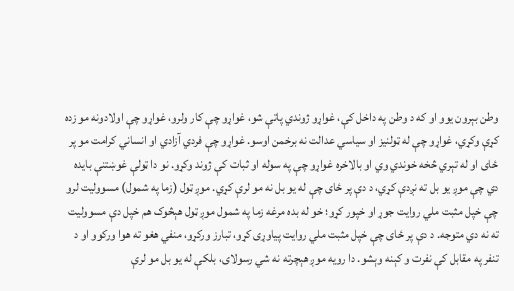وطن بېرون یوو او که د وطن په داخل کې، غواړو ژوندي پاتې شو، غواړو چې کار ولرو، غواړو چې اولادونه مو زده کړې وکړي، غواړو چې له ټولنیز او سياسي عدالت نه برخمن اوسو. غواړو چې فردي آزادي او انساني کرامت مو پر ځای او له تېري څخه خوندي وي او بالاخره غواړو چې په سوله او ثبات کې ژوند وکړو. نو دا ټولې غوښتنې بایده دي‌ چې موږ یو بل ته نږدې کړي، د دې پر ځای چې له یو بل نه مو لرې کړي. موږ ټول (زما په شمول) مسووليت لرو چې خپل مثبت ملي روايت جوړ او خپور کړو؛ خو له بده مرغه زما په شمول موږ ټول هېڅوک هم خپل دې مسووليت ته نه دي متوجه. د دې پر ځای چې خپل مثبت ملي روايت پياوړی کړو، تبارز ورکړو، منفي هغو ته هوا ورکوو او د تنفر په مقابل کې نفرت و کېنه وېشو. دا رويه موږ هېچرته نه شي رسولای، بلکې له یو بل مو لرې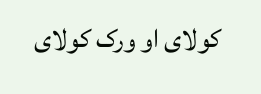کولای او ورک کولای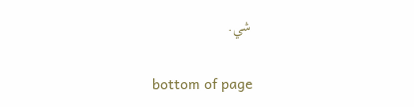شي.

bottom of page